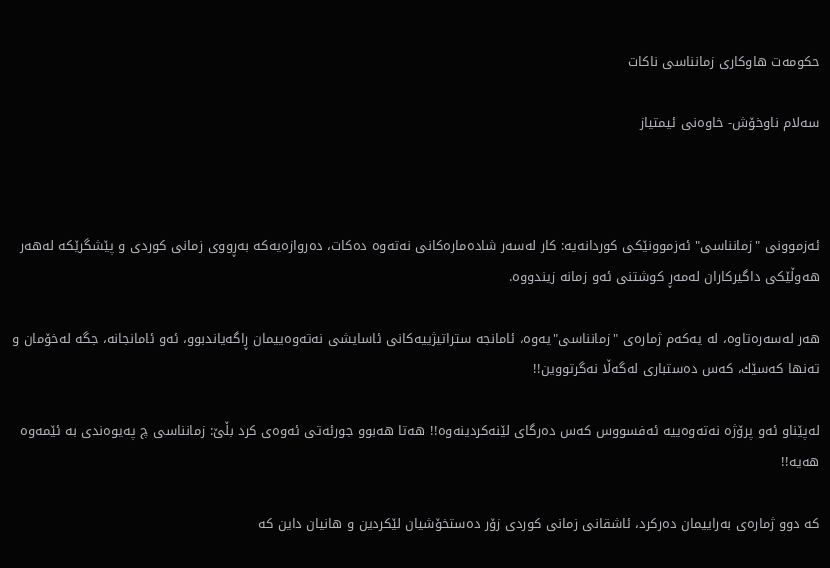حكومه‌ت هاوكاری زمانناسی ناكات

سه‌لام ناوخۆش- خاوه‌نی ئیمتیاز



ئه‌زموونی "زمانناسی" ئه‌زموونێكی كوردانه‌یه‌: كار له‌سه‌ر شاده‌ماره‌كانی نه‌ته‌وه‌ ده‌كات، ده‌روازه‌یه‌كه‌ به‌ڕووی زمانی كوردی و پێشگرێكه‌ له‌هه‌ر هه‌وڵێكی داگیركاران له‌مه‌ڕ كوشتنی ئه‌و زمانه‌ زیندووه‌.

هه‌ر له‌سه‌ره‌تاوه‌، له‌ یه‌كه‌م ژماره‌ی "زمانناسی"یه‌وه‌، ئامانجه‌ ستراتیژییه‌كانی ئاسایشی نه‌ته‌وه‌ییمان ڕاگه‌یاندبوو، ئه‌و ئامانجانه‌، جگه‌ له‌خۆمان و ته‌نها كه‌سێك، كه‌س ده‌ستباری له‌گه‌ڵا نه‌گرتووین!!

له‌پێناو ئه‌و پرۆژه‌ نه‌ته‌وه‌ییه‌ ئه‌فسووس كه‌س ده‌رگای لێنه‌كردینه‌وه‌!! هه‌تا هه‌بوو جورئه‌تی ئه‌وه‌ی كرد بڵێ‌: زمانناسی چ په‌یوه‌ندی به‌ ئێمه‌وه‌ هه‌یه‌!!

كه‌ دوو ژماره‌ی به‌راییمان ده‌ركرد، ئاشقانی زمانی كوردی زۆر ده‌ستخۆشیان لێكردین و هانیان داین كه‌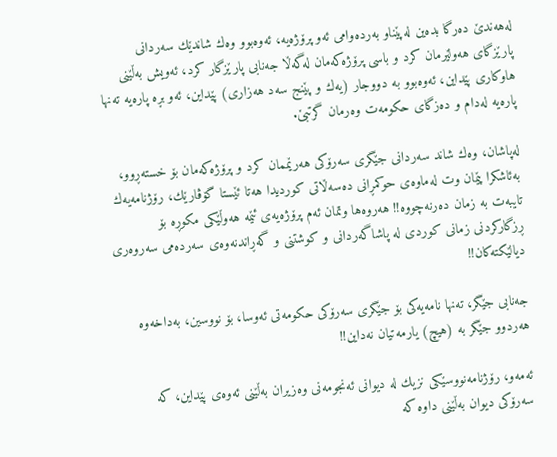له‌هه‌ندێ‌ ده‌رگا بده‌ین له‌پێناو به‌رده‌وامی ئه‌و پرۆژه‌یه‌، ئه‌وه‌بوو وه‌ك شاندێك سه‌ردانی پارێزگای هه‌ولێرمان كرد و باسی پرۆژه‌كه‌مان له‌گه‌ڵا جه‌نابی پارێزگار كرد، ئه‌ویش به‌ڵێنی هاوكاری پێداین، ئه‌وه‌بوو به‌ دووجار (یه‌ك و پێنج سه‌د هه‌زاری) پێداین، ئه‌و بڕه‌ پاره‌یه‌ ته‌نها پاره‌یه‌ له‌دام و ده‌زگای حكومه‌ت وه‌رمان گرتبێ‌.

له‌پاشان، وه‌ك شاند سه‌ردانی جێگری سه‌رۆكی هه‌رێممان كرد و پرۆژه‌كه‌مان بۆ خسته‌ڕوو، به‌ئاشكرا پێمان وت له‌ماوه‌ی حوكمڕانی ده‌سه‌ڵاتی كوردیدا هه‌تا ئێستا گۆڤارێك، رۆژنامه‌یه‌ك تایبه‌ت به‌ زمان ده‌رنه‌چووه‌!! هه‌روه‌ها وتمان ئه‌م پرۆژه‌یه‌ی ئێمه‌ هه‌وڵێكی مكوڕه‌ بۆ ڕزگاركردنی زمانی كوردی له‌ پاشاگه‌ردانی و كوشتنی و گه‌ڕاندنه‌وه‌ی سه‌رده‌می سه‌روه‌ری دیالێكته‌كان!!

جه‌نابی جێگر، ته‌نها نامه‌یه‌كی بۆ جێگری سه‌رۆكی حكومه‌تی ئه‌وسا، بۆ نووسین، به‌داخه‌وه‌ هه‌ردوو جێگر به‌ (هیچ) یارمه‌تیان نه‌داین!!

ئه‌مه‌و، رۆژنامه‌نووسێكی نزیك له‌ دیوانی ئه‌نجومه‌نی وه‌زیران به‌ڵێنی ئه‌وه‌ی پێداین، كه‌ سه‌رۆكی دیوان به‌ڵێنی داوه‌ كه‌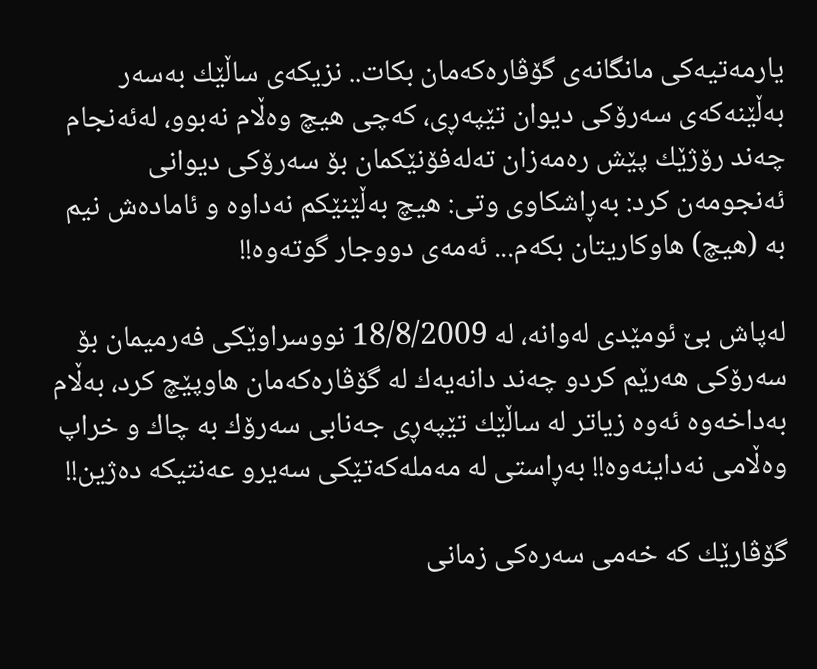یارمه‌تیه‌كی مانگانه‌ی گۆڤاره‌كه‌مان بكات.. نزیكه‌ی ساڵێك به‌سه‌ر به‌ڵێنه‌كه‌ی سه‌رۆكی دیوان تێپه‌ڕی، كه‌چی هیچ وه‌ڵام نه‌بوو، له‌ئه‌نجام چه‌ند رۆژێك پێش ره‌مه‌زان ته‌له‌فۆنێكمان بۆ سه‌رۆكی دیوانی ئه‌نجومه‌ن كرد: به‌ڕاشكاوی وتی: هیچ به‌ڵێنێكم نه‌داوه‌ و ئاماده‌ش نیم به‌ (هیچ) هاوكاریتان بكه‌م... ئه‌مه‌ی دووجار گوته‌وه‌!!

له‌پاش بێ‌ ئومێدی له‌وانه‌، له‌ 18/8/2009 نووسراوێكی فه‌رمیمان بۆ سه‌رۆكی هه‌رێم كردو چه‌ند دانه‌یه‌ك له‌ گۆڤاره‌كه‌مان هاوپێچ كرد، به‌ڵام به‌داخه‌وه‌ ئه‌وه‌ زیاتر له‌ ساڵێك تێپه‌ڕی جه‌نابی سه‌رۆك به‌ چاك و خراپ وه‌ڵامی نه‌داینه‌وه‌!! به‌ڕاستی له‌ مه‌مله‌كه‌تێكی سه‌یرو عه‌نتیكه‌ ده‌ژین!!

گۆڤارێك كه‌ خه‌می سه‌ره‌كی زمانی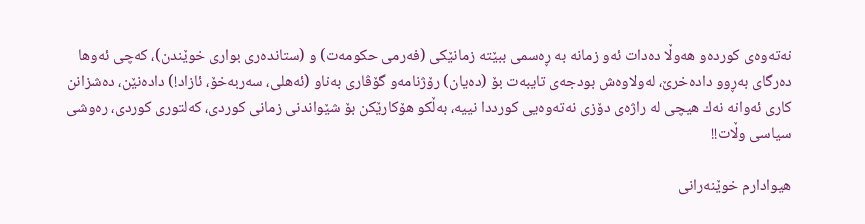نه‌ته‌وه‌ی كورده‌و هه‌وڵا ده‌دات ئه‌و زمانه‌ به‌ ڕه‌سمی ببێته‌ زمانێكی (فه‌رمی حكومه‌ت) و (ستانده‌ری بواری خوێندن)، كه‌چی ئه‌وها ده‌رگای به‌ڕوو داده‌خرێ‌، له‌ولاوه‌ش بودجه‌ی تایبه‌ت بۆ (ده‌یان) رۆژنامه‌و گۆڤاری به‌ناو (ئه‌هلی، سه‌ربه‌خۆ، ئازاد!) داده‌نێن، ده‌شزانن كاری ئه‌وانه‌ نه‌ك هیچی له‌ راژه‌ی دۆزی نه‌ته‌وه‌یی كورددا نییه‌، به‌ڵكو هۆكارێكن بۆ شێواندنی زمانی كوردی، كه‌لتوری كوردی، ره‌وشی سیاسی وڵات!!

هیوادارم خوێنه‌رانی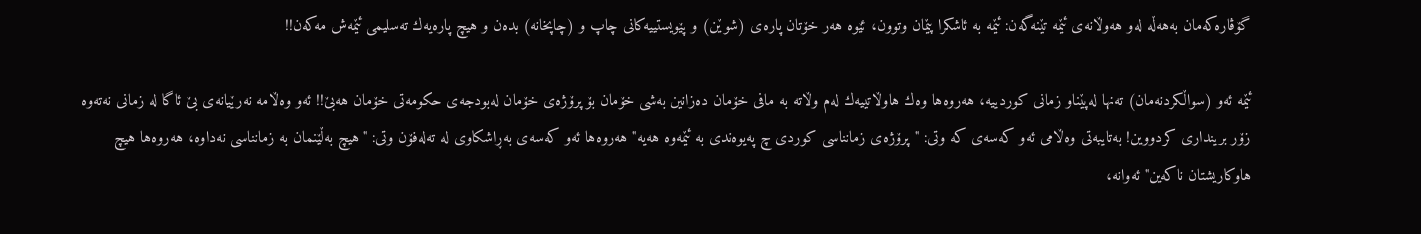گۆڤاره‌كه‌مان به‌هه‌ڵه‌ له‌و هه‌وڵانه‌ی ئێمه‌ تێنه‌گه‌ن: ئێمه‌ به‌ ئاشكرا پێمان وتوون، ئێوه‌ هه‌ر خۆتان پاره‌ی (شوێن) و پێویستییه‌كانی چاپ و (چاپخانه‌) بده‌ن و هیچ پاره‌یه‌ك ته‌سلیمی ئێمه‌ش مه‌كه‌ن!!

ئێمه‌ ئه‌و (سواڵكردنه‌مان) ته‌نها له‌پێناو زمانی كوردییه‌، هه‌روه‌ها وه‌ك هاوڵاتییه‌ك له‌م وڵاته‌ به‌ مافی خۆمان ده‌زانین به‌شی خۆمان بۆ پرۆژه‌ی خۆمان له‌بودجه‌ی حكومه‌تی خۆمان هه‌بێ‌!! ئه‌و وه‌ڵامه‌ نه‌رێیانه‌ی بێ‌ ئاگا له‌ زمانی نه‌ته‌وه‌ زۆر برینداری كردووین! به‌تایبه‌تی وه‌ڵامی ئه‌و كه‌سه‌ی كه‌ وتی: "پرۆژه‌ی زمانناسی كوردی چ په‌یوه‌ندی به‌ ئێمه‌وه‌ هه‌یه‌" هه‌روه‌ها ئه‌و كه‌سه‌ی به‌ڕاشكاوی له‌ ته‌له‌فۆن وتی: "هیچ به‌ڵێنمان به‌ زمانناسی نه‌داوه‌، هه‌روه‌ها هیچ هاوكاریشتان ناكه‌ین" ئه‌وانه‌،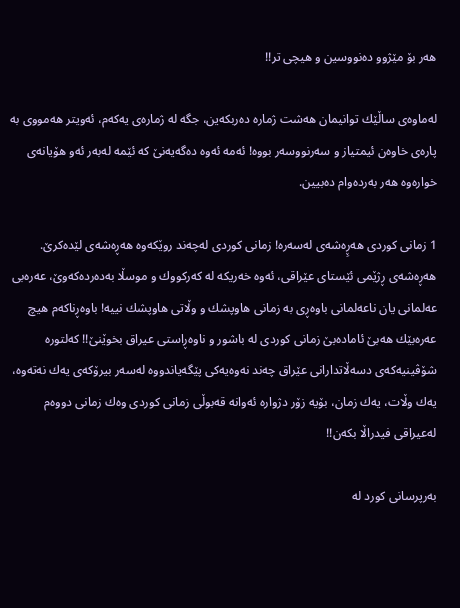هه‌ر بۆ مێژوو ده‌نووسین و هیچی تر!!

له‌ماوه‌ی ساڵێك توانیمان هه‌شت ژماره‌ ده‌ربكه‌ین، جگه‌ له‌ ژماره‌ی یه‌كه‌م، ئه‌ویتر هه‌مووی به‌ پاره‌ی خاوه‌ن ئیمتیاز و سه‌رنووسه‌ر بووه‌! ئه‌مه‌ ئه‌وه‌ ده‌گه‌یه‌نێ‌ كه‌ ئێمه‌ له‌به‌ر ئه‌و هۆیانه‌ی خواره‌وه‌ هه‌ر به‌رده‌وام ده‌بیین.

1 زمانی كوردی هه‌ڕِه‌شه‌ی له‌سه‌ره‌! زمانی كوردی له‌چه‌ند روێكه‌وه‌ هه‌ڕه‌شه‌ی لێده‌كرێ‌. هه‌ڕه‌شه‌ی ڕژێمی ئێستای عێراقی، ئه‌وه‌ خه‌ریكه‌ له‌ كه‌ركووك و موسڵا به‌ده‌رده‌كه‌وێ‌، عه‌ره‌بی عه‌لمانی یان ناعه‌لمانی باوه‌ڕی به‌ زمانی هاوپشك و وڵاتی هاوپشك نییه‌! باوه‌ڕناكه‌م هیچ عه‌ره‌بێك هه‌بێ‌ ئاماده‌بێ‌ زمانی كوردی له‌ باشور و ناوه‌ڕاستی عیراق بخوێنێ‌!! كه‌لتوره‌ شۆڤینیه‌كه‌ی دسه‌ڵاتدارانی عێراق چه‌ند نه‌وه‌یه‌كی پێگه‌یاندووه‌ له‌سه‌ر بیرۆكه‌ی یه‌ك نه‌ته‌وه‌، یه‌ك وڵات، یه‌ك زمان، بۆیه‌ زۆر دژواره‌ ئه‌وانه‌ قه‌بوڵی زمانی كوردی وه‌ك زمانی دووه‌م له‌عیراقی فیدراڵا بكه‌ن!!

به‌رپرسانی كورد له‌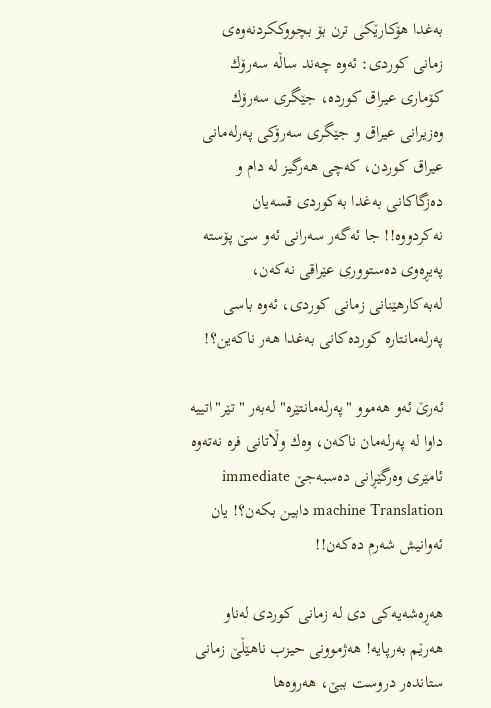به‌غدا هۆكارێكی ترن بۆ بچووككردنه‌وه‌ی زمانی كوردی: ئه‌وه‌ چه‌ند ساڵه‌ سه‌رۆك كۆماری عیراق كورده‌، جێگری سه‌رۆك وه‌زیرانی عیراق و جێگری سه‌رۆكی په‌رله‌مانی عیراق كوردن، كه‌چی هه‌رگیز له‌ دام و ده‌زگاكانی به‌غدا به‌كوردی قسه‌یان نه‌كردووه‌!! جا ئه‌گه‌ر سه‌رانی ئه‌و سێ‌ پۆسته‌ په‌یڕه‌وی ده‌ستووری عێراقی نه‌كه‌ن، له‌به‌كارهێنانی زمانی كوردی، ئه‌وه‌ باسی په‌رله‌مانتاره‌ كورده‌كانی به‌غدا هه‌ر ناكه‌ین؟!

ئه‌رێ‌ ئه‌و هه‌موو "په‌رله‌مانتێره‌" له‌به‌ر "تێر"اتییه‌ داوا له‌ په‌رله‌مان ناكه‌ن، وه‌ك وڵاتانی فره‌ نه‌ته‌وه‌ ئامێری وه‌رگێڕانی ده‌سبه‌جێ‌ immediate machine Translation دابین بكه‌ن؟! یان ئه‌وانیش شه‌رم ده‌كه‌ن!!

هه‌ڕه‌شه‌یه‌كی دی له‌ زمانی كوردی له‌ناو هه‌رێم به‌رپایه‌! هه‌ژموونی حیزب ناهێڵێ‌ زمانی ستانده‌ر دروست ببێ‌، هه‌روه‌ها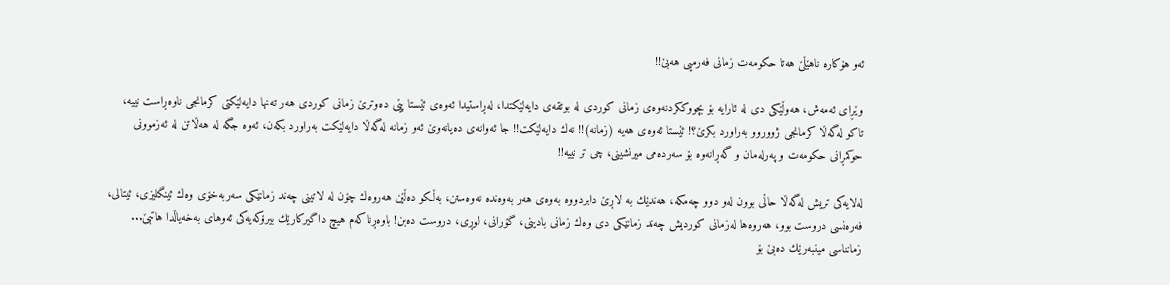ئه‌و هۆكاره‌ ناهێڵێ‌ هه‌تا حكومه‌ت زمانی فه‌رمیی هه‌بێ‌!!

وێڕای ئه‌مه‌ش، هه‌وڵێكی دی له‌ ئارایه‌ بۆ بچووككردنه‌وه‌ی زمانی كوردی له‌ بوتقه‌ی دایه‌لێكتدا، له‌ڕاستیدا ئه‌وه‌ی ئێستا پێی ده‌وترێ‌ زمانی كوردی هه‌ر ته‌نها دایه‌لێكتی كرمانجی ناوه‌ڕاست نییه‌، تاكو له‌گه‌ڵا كرمانجی ژووروو به‌راورد بكرێ‌؟! ئێستا ئه‌وه‌ی هه‌یه‌ (زمانه‌)!! نه‌ك دایه‌لێكت!! جا ئه‌وانه‌ی ده‌یانه‌وێ‌ ئه‌و زمانه‌ له‌گه‌ڵا دایه‌لێكت به‌راورد بكه‌ن، ئه‌وه‌ جگه‌ له‌ هه‌ڵاتن له‌ ئه‌زموونی حوكمڕانی حكومه‌ت و په‌رله‌مان و گه‌ڕانه‌وه‌ بۆ سه‌رده‌می میرنشینی، چی تر نییه‌!!

له‌لایه‌كی تریش له‌گه‌ڵا حاڵی بوون له‌و دوو چه‌مكه‌، هه‌ندێك به‌ لاڕێ‌ دابردووه‌ به‌وه‌ی هه‌ر به‌وه‌نده‌ نه‌وه‌ستن، به‌ڵكو ده‌ڵێن هه‌روه‌ك چۆن له‌ لاتینی چه‌ند زمانێكی سه‌ربه‌خۆی وه‌ك ئینگلیزی، ئیتالی، فه‌ره‌نسی دروست بوو، هه‌روه‌ها له‌زمانی كوردیش چه‌ند زمانێكی دی وه‌ك زمانی بادینی، گۆرانی، لوڕی، دروست ده‌بن! باوه‌ڕناكه‌م هیچ داگیركارێك بیرۆكه‌یه‌كی ئه‌وهای به‌خه‌یاڵدا هاتبێ‌... زمانناسی مینبه‌رێك ده‌بێ‌ بۆ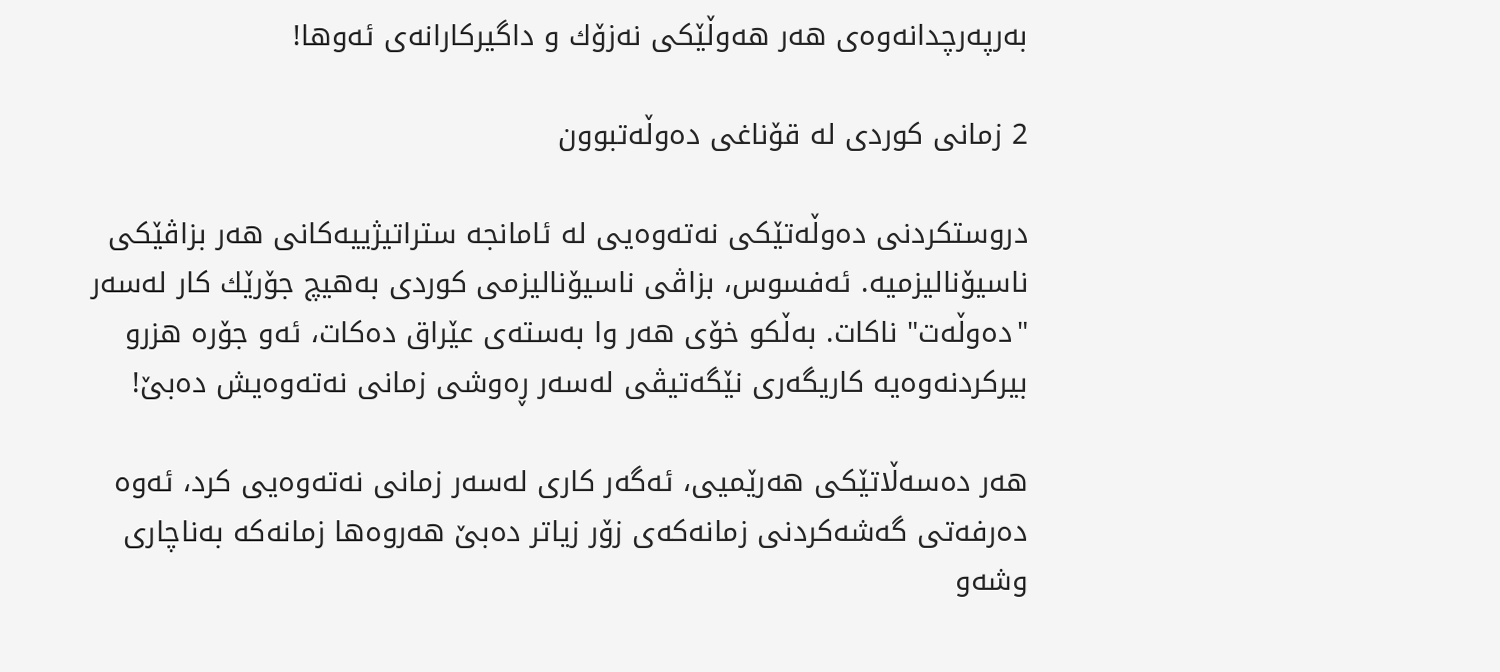به‌رپه‌رچدانه‌وه‌ی هه‌ر هه‌وڵێكی نه‌زۆك و داگیركارانه‌ی ئه‌وها!

2 زمانی كوردی له‌ قۆناغی ده‌وڵه‌تبوون

دروستكردنی ده‌وڵه‌تێكی نه‌ته‌وه‌یی له‌ ئامانجه‌ ستراتیژییه‌كانی هه‌ر بزاڤێكی ناسیۆنالیزمیه‌. ئه‌فسوس، بزاڤی ناسیۆنالیزمی كوردی به‌هیچ جۆرێك كار له‌سه‌ر "ده‌وڵه‌ت" ناكات. به‌ڵكو خۆی هه‌ر وا به‌سته‌ی عێراق ده‌كات، ئه‌و جۆره‌ هزرو بیركردنه‌وه‌یه‌ كاریگه‌ری نێگه‌تیڤی له‌سه‌ر ڕه‌وشی زمانی نه‌ته‌وه‌یش ده‌بێ‌!

هه‌ر ده‌سه‌ڵاتێكی هه‌رێمیی، ئه‌گه‌ر كاری له‌سه‌ر زمانی نه‌ته‌وه‌یی كرد، ئه‌وه‌ ده‌رفه‌تی گه‌شه‌كردنی زمانه‌كه‌ی زۆر زیاتر ده‌بێ‌ هه‌روه‌ها زمانه‌كه‌ به‌ناچاری وشه‌و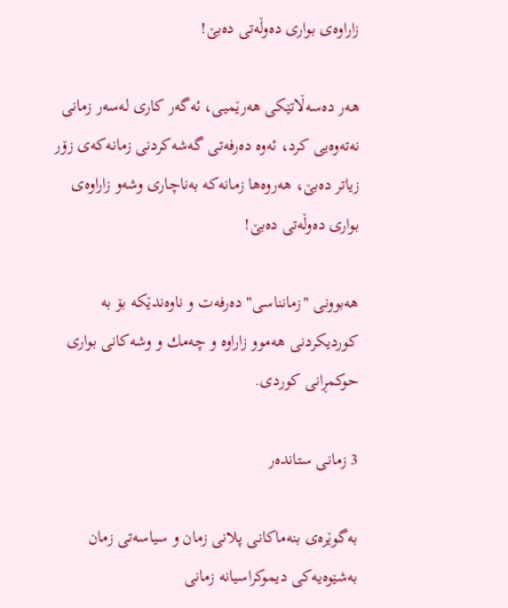زاراوه‌ی بواری ده‌وڵه‌تی ده‌بێ‌!

هه‌ر ده‌سه‌ڵاتێكی هه‌رێمیی، ئه‌گه‌ر كاری له‌سه‌ر زمانی نه‌ته‌وه‌یی كرد، ئه‌وه‌ ده‌رفه‌تی گه‌شه‌كردنی زمانه‌كه‌ی زۆر زیاتر ده‌بێ‌، هه‌روه‌ها زمانه‌كه‌ به‌ناچاری وشه‌و زاراوه‌ی بواری ده‌وڵه‌تی ده‌بێ‌!

هه‌بوونی "زمانناسی" ده‌رفه‌ت و ناوه‌ندێكه‌ بۆ به‌ كوردیكردنی هه‌موو زاراوه‌ و چه‌مك و وشه‌كانی بواری حوكمڕانی كوردی.

3 زمانی ستانده‌ر

به‌گوێره‌ی بنه‌ماكانی پلانی زمان و سیاسه‌تی زمان به‌شێوه‌یه‌كی دیموكراسیانه‌ زمانی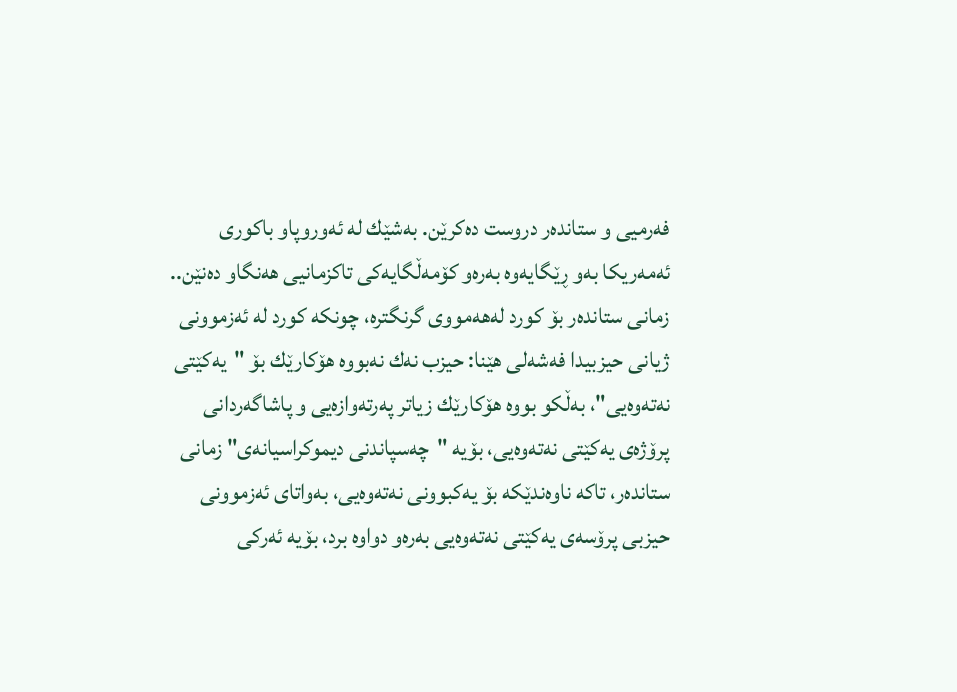فه‌رمیی و ستانده‌ر دروست ده‌كرێن. به‌شێك له‌ ئه‌وروپاو باكوری ئه‌مه‌ریكا به‌و ڕێگایه‌وه‌ به‌ره‌و كۆمه‌ڵگایه‌كی تاكزمانیی هه‌نگاو ده‌نێن.. زمانی ستانده‌ر بۆ كورد له‌هه‌مووی گرنگتره‌، چونكه‌ كورد له‌ ئه‌زموونی ژیانی حیزبیدا فه‌شه‌لی هێنا: حیزب نه‌ك نه‌بووه‌ هۆكارێك بۆ "یه‌كێتی نه‌ته‌وه‌یی"، به‌ڵكو بووه‌ هۆكارێك زیاتر په‌رته‌وازه‌یی و پاشاگه‌ردانی پرۆژه‌ی یه‌كێتی نه‌ته‌وه‌یی، بۆیه‌ "چه‌سپاندنی دیموكراسیانه‌ی" زمانی ستانده‌ر، تاكه‌ ناوه‌ندێكه‌ بۆ یه‌كبوونی نه‌ته‌وه‌یی، به‌واتای ئه‌زموونی حیزبی پرۆسه‌ی یه‌كێتی نه‌ته‌وه‌یی به‌ره‌و دواوه‌ برد، بۆیه‌ ئه‌ركی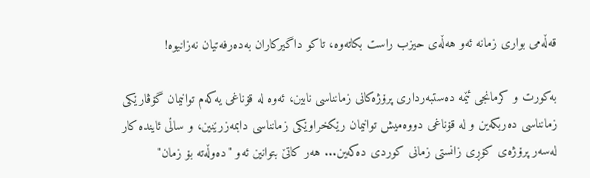قه‌ڵه‌می بواری زمانه‌ ئه‌و هه‌ڵه‌ی حیزب راست بكاته‌وه‌، تاكو داگیركاران به‌ده‌رفه‌تیان نه‌زانیوه‌!

به‌كورت و كرمانجی ئێمه‌ ده‌ستبه‌رداری پرۆژه‌كانی زمانناسی نابین، ئه‌وه‌ له‌ قۆناغی یه‌كه‌م توانیمان گۆڤارێكی زمانناسی ده‌ربكه‌ین و له‌ قۆناغی دووه‌میش توانیمان رێكخراوێكی زمانناسی دابمه‌زرێنین، و ساڵی ئاینده‌ كار له‌سه‌ر پرۆژه‌ی كۆڕی زانستی زمانی كوردی ده‌كه‌ین... هه‌ر كاتێ‌ بتوانین ئه‌و "ده‌وڵه‌ته‌ بۆ زمان"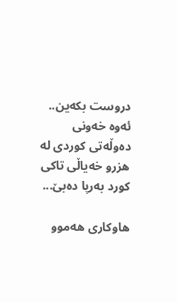دروست بكه‌ین.. ئه‌وه‌ خه‌ونی ده‌وڵه‌تی كوردی له‌ هزرو خه‌یاڵی تاكی كورد به‌رپا ده‌بێ‌...

هاوكاری هه‌موو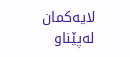لایه‌كمان له‌پێناو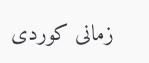زمانی كوردی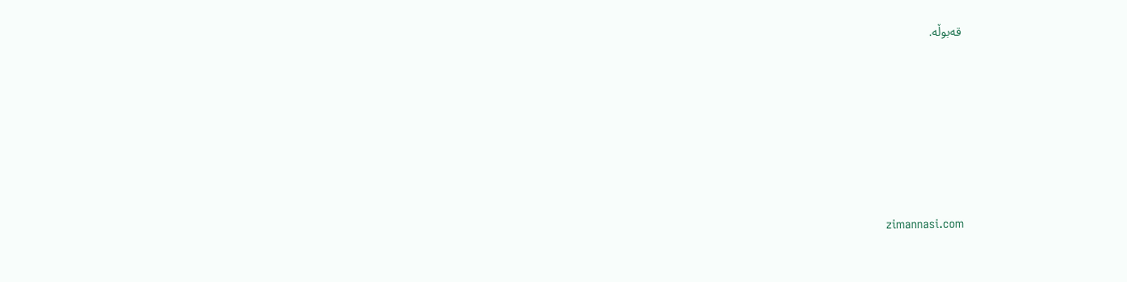قه‌بوڵه‌.







zimannasi.com